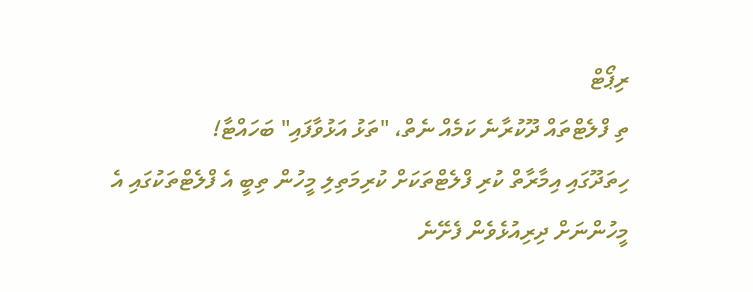ރިޕޯޓް
ތި ފްލެޓްތައް ދޫކުރާނެ ކަމެއް ނެތް، "ތަޅު އަޅުވާފައި" ބަހައްޓާ!
ހިތަދޫގައި އިމާރާތް ކުރި ފްލެޓްތަކަށް ކުރިމަތިލި މީހުން ތިބީ އެ ފްލެޓްތަކުގައި އެ މީހުންނަށް ދިރިއުޅެވެން ފެށޭނެ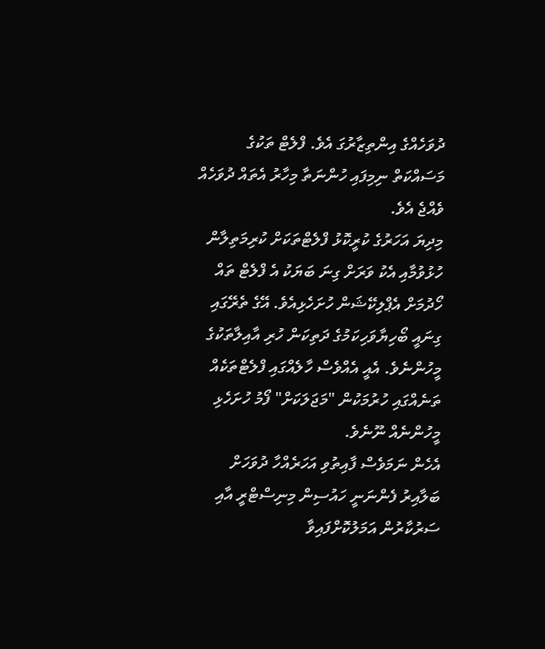ދުވަހެއްގެ އިންތިޒާރުގަ އެވެ. ފްލެޓް ތަކުގެ މަސައްކަތް ނިމިފައި ހުންނަތާ މިހާރު އެތައް ދުވަހެއް ވެއްޖެ އެވެ.
މިދިޔަ އަހަރުގެ ކުރީކޮޅު ފްލެޓްތަކަށް ކުރިމަތިލާން ހުޅުވުމާއި އެކު ވަރަށް ގިނަ ބަޔަކު އެ ފްލެޓް ތައް ހޯދުމަށް އެޕްލިކޭޝަން ހުށަހެޅިއެވެ. އޭގެ ތެރޭގައި ގިނައީ ބޯހިޔާވަހިކަމުގެ ދަތިކަން ހުރި އާއިލާތަކުގެ މީހުންނެވެ. އެއީ އެއްވެސް ހާލެއްގައި ފްލެޓްތަކެއް ތަނެއްގައި ހުރުމަކުން "މަޖަލަކަށް" ފޯމު ހުށަހެޅި މީހުންނެއް ނޫނެވެ.
އެހެން ނަމަވެސް ފާއިތުވި އަހަރެއްހާ ދުވަހަށް ބަލާއިރު ފެންނަނީ ހައުސިން މިނިސްޓްރީ އާއި ސަރުކާރުން އަމަލުކޮށްފައިވާ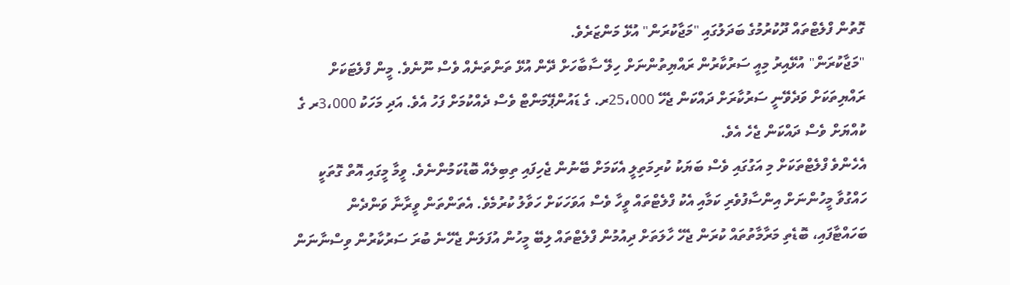ގޮތުން ފްލެޓްތައް ދޫކުރުމުގެ ބަދަލުގައި "މަޖާކުރަން" އުޅޭ މަންޒަރެވެ.
"މަޖާކުރަން" އުޅޭއިރު މިއީ ސަރުކާރުން ރައްޔިތުންނަށް ހިލޭ ސާބާހަށް ދޭން އުޅޭ ތަންތަނެއް ވެސް ނޫނެވެ. މީން ފްލެޓަކަށް ރައްޔިތަކަށް ވަދެވޭނީ ސަރުކާރަށް ދައްކަން ޖެހޭ 25،000ރ. ގެ ޑައުންޕޭމަންޓް ވެސް ދެއްކުމަށް ފަހު އެވެ. އަދި މަހަކު 3،000ރ ގެ ކުއްޔަށް ވެސް ދައްކަން ޖެހެ އެވެ.
އެހެންވެ ފްލެޓްތަކަށް މި އަގުގައި ވެސް ބަޔަކު ކުރިމަތިލީ އެކަމަށް ބޭނުން ޖެހިފައި ތިބިލެއް ބޮޑުކަމުންނެވެ. ވީމާ މީގައި އޮތް ގޮތަކީ ހައްގުވާ މީހުންނަށް އިންސާފުވެރި ކަމާއި އެކު ފްލެޓްތައް ވީހާ ވެސް އަވަހަކަށް ހަވާލު ކުރުމެވެ. އެތަންތަން ވީރާނާ ވަންދެން ބަހައްޓާފައި، ބޮޑެތި މަރާމާތުތައް ކުރަން ޖެހޭ ހާލަތަށް ދިއުމުން ފްލެޓްތައް ލިބޭ މީހުން އުފަލަން ޖެހޭނެ ބުރަ ސަރުކާރުން ވިސްނާނަން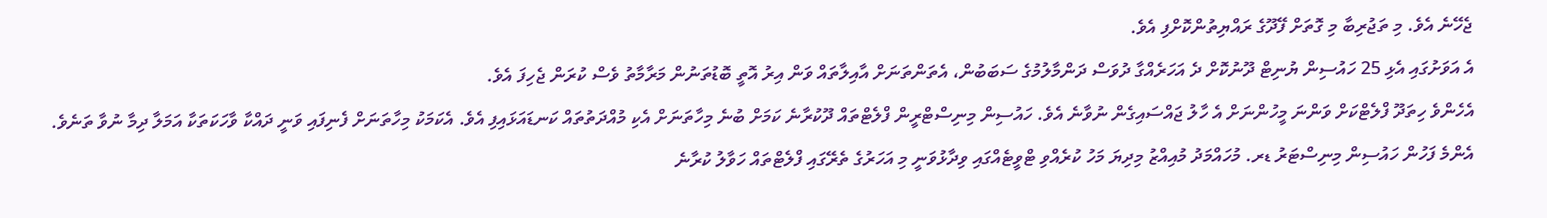ޖެހޭނެ އެވެ. މި ތަޖުރިބާ މި ގޮތަށް ފޭދޫގެ ރައްޔިތުންކޮށްފި އެވެ.
އެ އަވަށުގައި އެޅި 25 ހައުސިން ޔުނިޓް ދޫނުކޮށް ދެ އަހަރެއްގާ ދުވަސް ދަންމާލުމުގެ ސަބަބުން، އެތަންތަނަށް އާއިލާތައް ވަން އިރު އޮތީ ބޮޑުތަނުން މަރާމާތު ވެސް ކުރަން ޖެހިފަ އެވެ.
އެހެންވެ ހިތަދޫ ފްލެޓްކަށް ވަންނަ މީހުންނަށް އެ ހާލު ޖައްސައިގެން ނުވާނެ އެވެ. ހައުސިން މިނިސްޓްރީން ފްލެޓްތައް ދޫކުރާނެ ކަމަށް ބުނެ މިހާތަނަށް އެކި މުއްދަތުތައް ކަނޑައަޅައިފި އެވެ. އެކަމަކު މިހާތަނަށް ފެނިފައި ވަނީ ދައްކާ ވާހަކަތަކާ އަމަލާ ދިމާ ނުވާ ތަނެވެ.
އެންމެ ފަހުން ހައުސިން މިނިސްޓަރު ޑރ. މުހައްމަދު މުއިއްޒު މިދިޔަ މަހު ކުރެއްވި ޓްވީޓެއްގައި ވިދާޅުވަނީ މި އަހަރުގެ ތެރޭގައި ފްލެޓްތައް ހަވާލު ކުރާނެ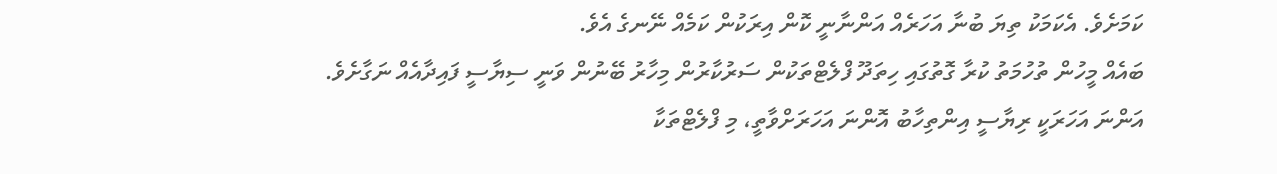ކަމަށެވެ. އެކަމަކު ތިޔަ ބުނާ އަހަރެއް އަންނާނީ ކޮން އިރަކުން ކަމެއް ނޭނގެ އެވެ.
ބައެއް މީހުން ތުހުމަތު ކުރާ ގޮތުގައި ހިތަދޫ ފްލެޓްތަކުން ސަރުކާރުން މިހާރު ބޭނުން ވަނީ ސިޔާސީ ފައިދާއެއް ނަގާށެވެ. އަންނަ އަހަރަކީ ރިޔާސީ އިންތިހާބު އޮންނަ އަހަރަށްވާތީ، މި ފްލެޓްތަކާ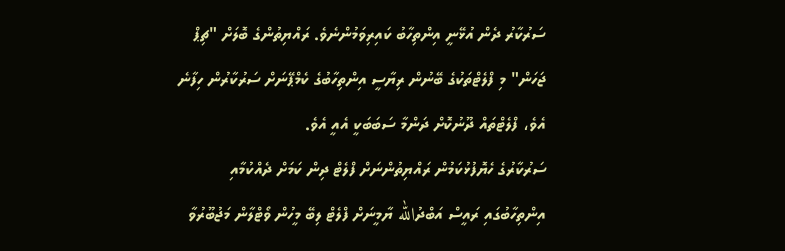ސަރުކާރު ދެން އުޅޭނީ އިންތިހާބު ކައިރިވަމުންނެވެ. ރައްޔިތުންގެ ބޮލަށް "ޗިޕް ޖަހަން" މި ފްލެޓްތަކުގެ ބޭނުން ރިޔާސީ އިންތިހާބުގެ ކެމްޕޭނަށް ސަރުކާރުން ހިފާނެ އެވެ، ފްލެޓްތައް ދޫނުކޮށް ދަންމާ ސަބަބަކީ އެއީ އެވެ.
ސަރުކާރުގެ ހެޔޮފުޅުކަމުން ރައްޔިތުންނަށް ފްލެޓް ދިން ކަމަށް ދެއްކުމާއި އިންތިހާބުގައި ރައީސް އަބްދުالله ޔާމީނަށް ފްލެޓް ލިބޭ މީހުން ވޯޓްލާން މަޖުބޫރުވާ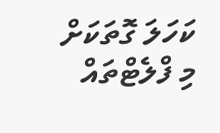ކަހަލަ ގޮތަކަށް މި ފްލެޓްތައް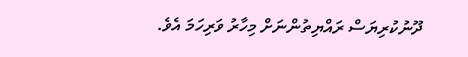ދޫނުކުރިޔަސް ރައްޔިތުންނަށް މިހާރު ވަރިހަމަ އެވެ.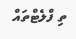ތި ފްލެޓްތައް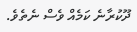ދޫކުރާނެ ކަމެއް ވެސް ނެތެވެ.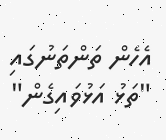އެހެން ތަންތަނުގައި "ތަޅު އަޅުވައިގެން"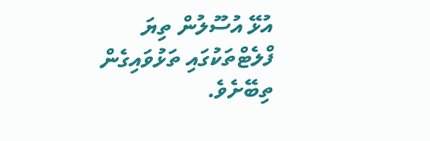އުޅޭ އުސޫލުން ތިޔަ ފްލެޓްތަކުގައި ތަޅުވައިގެން ތިބޭށެވެ.